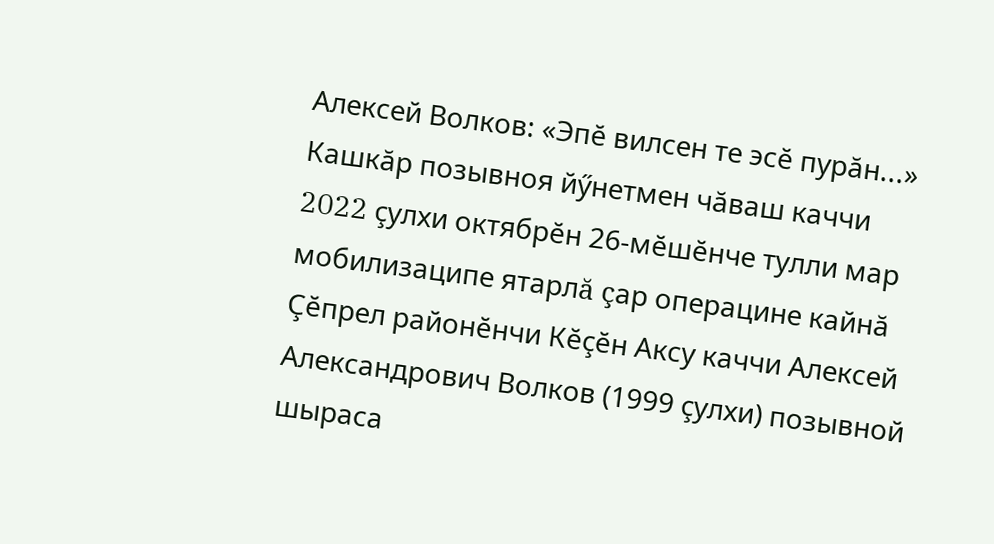Алексей Волков: «Эпӗ вилсен те эсӗ пурăн...»
Кашкăр позывноя йӳнетмен чăваш каччи
2022 çулхи октябрӗн 26-мӗшӗнче тулли мар мобилизаципе ятарлă çар операцине кайнă Çӗпрел районӗнчи Кӗçӗн Аксу каччи Алексей Александрович Волков (1999 çулхи) позывной шыраса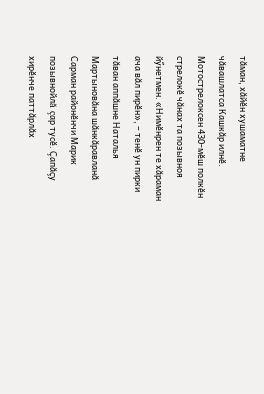тăман, хăйӗн хушаматне чăвашлатса Кашкăр илнӗ. Мотострелоксен 430-мӗш полкӗн стрелокӗ чăнах та позывноя йӳнетмен. «Нимӗнрен те хăраман ача вăл пирӗн», – тенӗ ун пирки тăван аппăшне Наталья Мартыновăна шăнкăравланă Сарман районӗнчи Марик позывнойлă çар тусӗ. Çапăçу хирӗнче паттăрлăх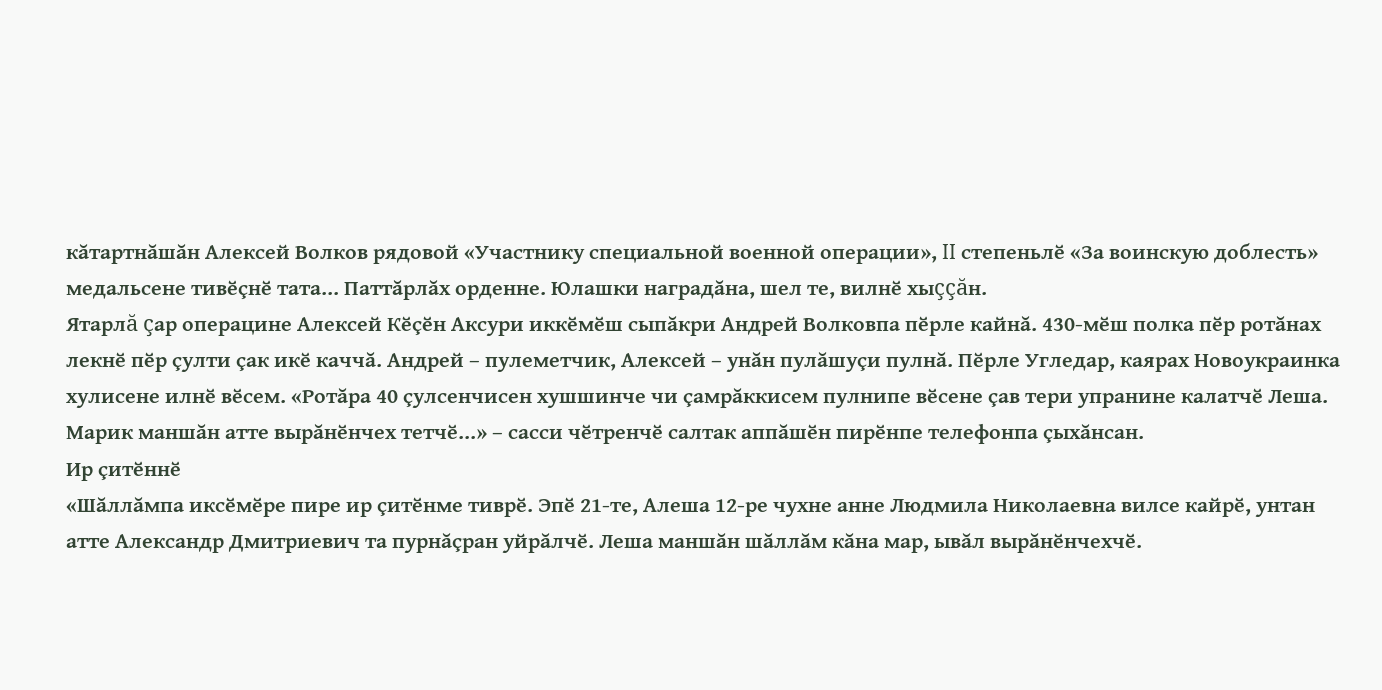кăтартнăшăн Алексей Волков рядовой «Участнику специальной военной операции», II степеньлӗ «За воинскую доблесть» медальсене тивӗçнӗ тата... Паттăрлăх орденне. Юлашки наградăна, шел те, вилнӗ хыççăн.
Ятарлă çар операцине Алексей Кӗçӗн Аксури иккӗмӗш сыпăкри Андрей Волковпа пӗрле кайнă. 430-мӗш полка пӗр ротăнах лекнӗ пӗр çулти çак икӗ каччă. Андрей – пулеметчик, Алексей – унăн пулăшуçи пулнă. Пӗрле Угледар, каярах Новоукраинка хулисене илнӗ вӗсем. «Ротăра 40 çулсенчисен хушшинче чи çамрăккисем пулнипе вӗсене çав тери упранине калатчӗ Леша. Марик маншăн атте вырăнӗнчех тетчӗ...» – сасси чӗтренчӗ салтак аппăшӗн пирӗнпе телефонпа çыхăнсан.
Ир çитӗннӗ
«Шăллăмпа иксӗмӗре пире ир çитӗнме тиврӗ. Эпӗ 21-те, Алеша 12-ре чухне анне Людмила Николаевна вилсе кайрӗ, унтан атте Александр Дмитриевич та пурнăçран уйрăлчӗ. Леша маншăн шăллăм кăна мар, ывăл вырăнӗнчехчӗ.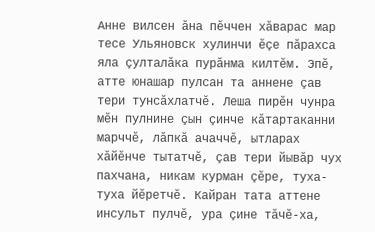Анне вилсен ăна пӗччен хăварас мар тесе Ульяновск хулинчи ӗçе пăрахса яла çулталăка пурăнма килтӗм. Эпӗ, атте юнашар пулсан та аннене çав тери тунсăхлатчӗ. Леша пирӗн чунра мӗн пулнине çын çинче кăтартаканни марччӗ, лăпкă ачаччӗ, ытларах хăйӗнче тытатчӗ, çав тери йывăр чух пахчана, никам курман çӗре, туха-туха йӗретчӗ. Кайран тата аттене инсульт пулчӗ, ура çине тăчӗ-ха,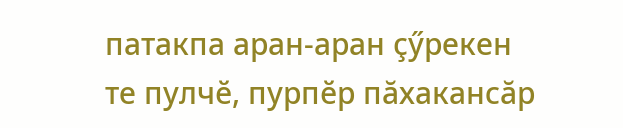патакпа аран-аран çӳрекен те пулчӗ, пурпӗр пăхакансăр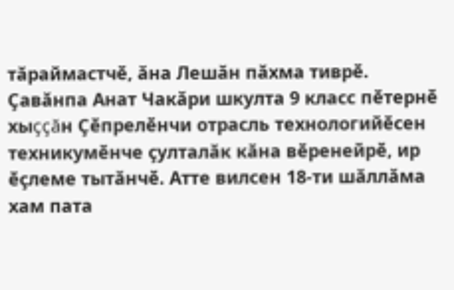тăраймастчӗ, ăна Лешăн пăхма тиврӗ. Çавăнпа Анат Чакăри шкулта 9 класс пӗтернӗ хыççăн Çӗпрелӗнчи отрасль технологийӗсен техникумӗнче çулталăк кăна вӗренейрӗ, ир ӗçлеме тытăнчӗ. Атте вилсен 18-ти шăллăма хам пата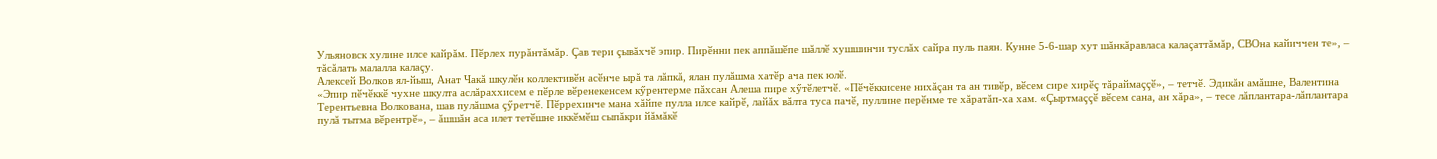Ульяновск хулине илсе кайрăм. Пӗрлех пурăнтăмăр. Çав тери çывăхчӗ эпир. Пирӗнни пек аппăшӗпе шăллӗ хушшинчи туслăх сайра пуль паян. Кунне 5-6-шар хут шăнкăравласа калаçаттăмăр, СВОна кайиччен те», – тăсăлать малалла калаçу.
Алексей Волков ял-йыш, Анат Чакă шкулӗн коллективӗн асӗнче ырă та лăпкă, ялан пулăшма хатӗр ача пек юлӗ.
«Эпир пӗчӗккӗ чухне шкулта аслăраххисем е пӗрле вӗренекенсем кӳрентерме пăхсан Алеша пире хӳтӗлетчӗ. «Пӗчӗккисене нихăçан та ан тивӗр, вӗсем сире хирӗç тăраймаççӗ», – тетчӗ. Эдикăн амăшне, Валентина Терентьевна Волкована, шав пулăшма çӳретчӗ. Пӗррехинче мана хăйпе пулла илсе кайрӗ, лайăх вăлта туса пачӗ, пуллине перӗнме те хăратăп-ха хам. «Çыртмаççӗ вӗсем сана, ан хăра», – тесе лăплантара-лăплантара пулă тытма вӗрентрӗ», – ăшшăн аса илет тетӗшне иккӗмӗш сыпăкри йăмăкӗ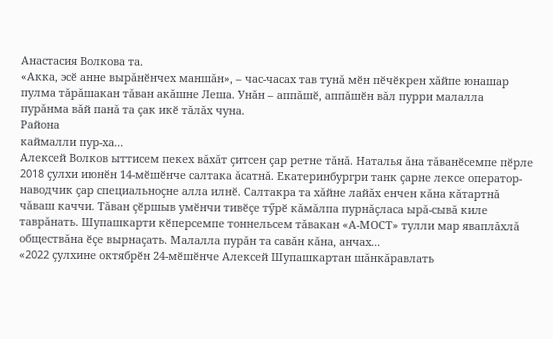Анастасия Волкова та.
«Акка, эсӗ анне вырăнӗнчех маншăн», – час-часах тав тунă мӗн пӗчӗкрен хăйпе юнашар пулма тăрăшакан тăван акăшне Леша. Унăн – аппăшӗ, аппăшӗн вăл пурри малалла пурăнма вăй панă та çак икӗ тăлăх чуна.
Района
каймалли пур-ха...
Алексей Волков ыттисем пекех вăхăт çитсен çар ретне тăнă. Наталья ăна тăванӗсемпе пӗрле 2018 çулхи июнӗн 14-мӗшӗнче салтака ăсатнă. Екатеринбургри танк çарне лексе оператор-наводчик çар специальноçне алла илнӗ. Салтакра та хăйне лайăх енчен кăна кăтартнă чăваш каччи. Тăван çӗршыв умӗнчи тивӗçе тӳрӗ кăмăлпа пурнăçласа ырă-сывă киле таврăнать. Шупашкарти кӗперсемпе тоннельсем тăвакан «А-МОСТ» тулли мар яваплăхлă обществăна ӗçе вырнаçать. Малалла пурăн та савăн кăна, анчах...
«2022 çулхине октябрӗн 24-мӗшӗнче Алексей Шупашкартан шăнкăравлать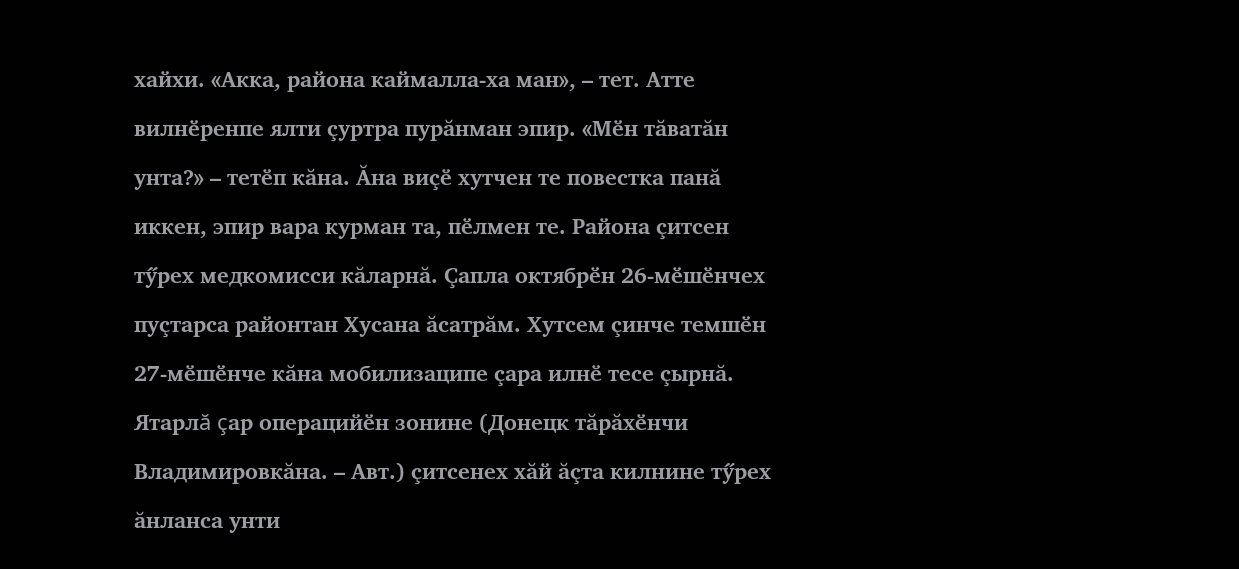хайхи. «Акка, района каймалла-ха ман», – тет. Атте вилнӗренпе ялти çуртра пурăнман эпир. «Мӗн тăватăн унта?» – тетӗп кăна. Ăна виçӗ хутчен те повестка панă иккен, эпир вара курман та, пӗлмен те. Района çитсен тӳрех медкомисси кăларнă. Çапла октябрӗн 26-мӗшӗнчех пуçтарса районтан Хусана ăсатрăм. Хутсем çинче темшӗн 27-мӗшӗнче кăна мобилизаципе çара илнӗ тесе çырнă. Ятарлă çар операцийӗн зонине (Донецк тăрăхӗнчи Владимировкăна. – Авт.) çитсенех хăй ăçта килнине тӳрех ăнланса унти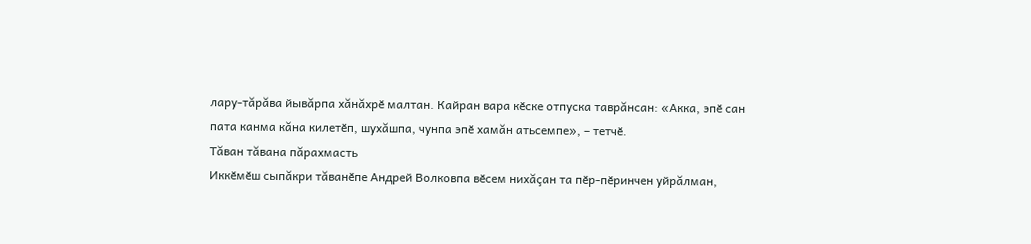лару-тăрăва йывăрпа хăнăхрӗ малтан. Кайран вара кӗске отпуска таврăнсан: «Акка, эпӗ сан пата канма кăна килетӗп, шухăшпа, чунпа эпӗ хамăн атьсемпе», – тетчӗ.
Тăван тăвана пăрахмасть
Иккӗмӗш сыпăкри тăванӗпе Андрей Волковпа вӗсем нихăçан та пӗр-пӗринчен уйрăлман,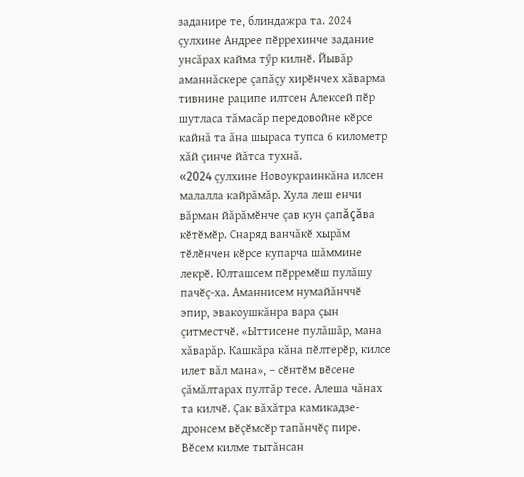заданире те, блиндажра та. 2024 çулхине Андрее пӗррехинче задание унсăрах кайма тӳр килнӗ. Йывăр аманнăскере çапăçу хирӗнчех хăварма тивнине раципе илтсен Алексей пӗр шутласа тăмасăр передовойне кӗрсе кайнă та ăна шыраса тупса 6 километр хăй çинче йăтса тухнă.
«2024 çулхине Новоукраинкăна илсен малалла кайрăмăр. Хула леш енчи вăрман йăрăмӗнче çав кун çапăçăва кӗтӗмӗр. Снаряд ванчăкӗ хырăм тӗлӗнчен кӗрсе купарча шăммине лекрӗ. Юлташсем пӗрремӗш пулăшу пачӗç-ха. Аманнисем нумайăнччӗ эпир, эвакоушкăнра вара çын çитместчӗ. «Ыттисене пулăшăр, мана хăварăр. Кашкăра кăна пӗлтерӗр, килсе илет вăл мана», – сӗнтӗм вӗсене çăмăлтарах пултăр тесе. Алеша чăнах та килчӗ. Çак вăхăтра камикадзе-дронсем вӗçӗмсӗр тапăнчӗç пире. Вӗсем килме тытăнсан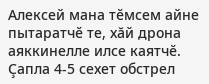Алексей мана тӗмсем айне пытаратчӗ те, хăй дрона аяккинелле илсе каятчӗ. Çапла 4-5 сехет обстрел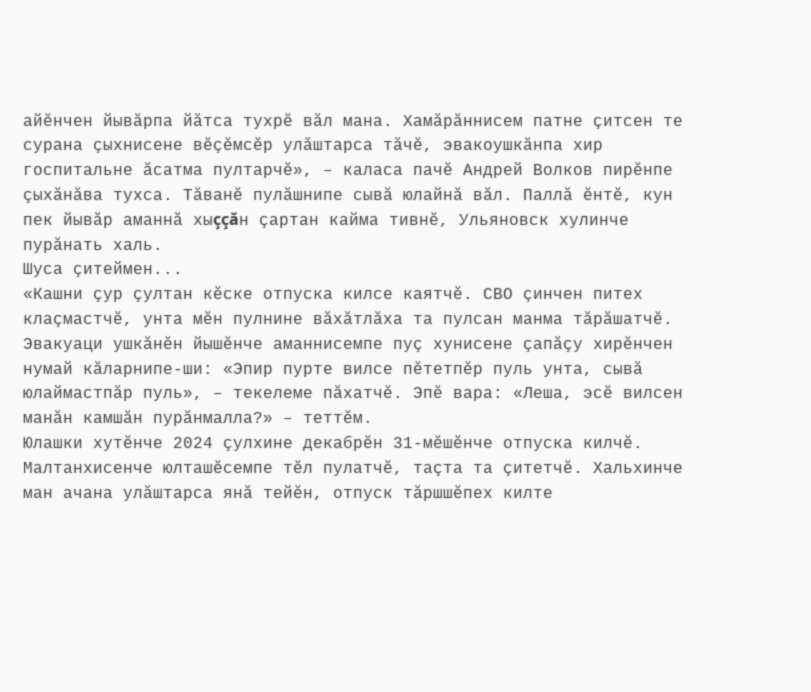айӗнчен йывăрпа йăтса тухрӗ вăл мана. Хамăрăннисем патне çитсен те сурана çыхнисене вӗçӗмсӗр улăштарса тăчӗ, эвакоушкăнпа хир госпитальне ăсатма пултарчӗ», – каласа пачӗ Андрей Волков пирӗнпе çыхăнăва тухса. Тăванӗ пулăшнипе сывă юлайнă вăл. Паллă ӗнтӗ, кун пек йывăр аманнă хыççăн çартан кайма тивнӗ, Ульяновск хулинче пурăнать халь.
Шуса çитеймен...
«Кашни çур çултан кӗске отпуска килсе каятчӗ. СВО çинчен питех клаçмастчӗ, унта мӗн пулнине вăхăтлăха та пулсан манма тăрăшатчӗ. Эвакуаци ушкăнӗн йышӗнче аманнисемпе пуç хунисене çапăçу хирӗнчен нумай кăларнипе-ши: «Эпир пурте вилсе пӗтетпӗр пуль унта, сывă юлаймастпăр пуль», – текелеме пăхатчӗ. Эпӗ вара: «Леша, эсӗ вилсен манăн камшăн пурăнмалла?» – теттӗм.
Юлашки хутӗнче 2024 çулхине декабрӗн 31-мӗшӗнче отпуска килчӗ. Малтанхисенче юлташӗсемпе тӗл пулатчӗ, таçта та çитетчӗ. Хальхинче ман ачана улăштарса янă тейӗн, отпуск тăршшӗпех килте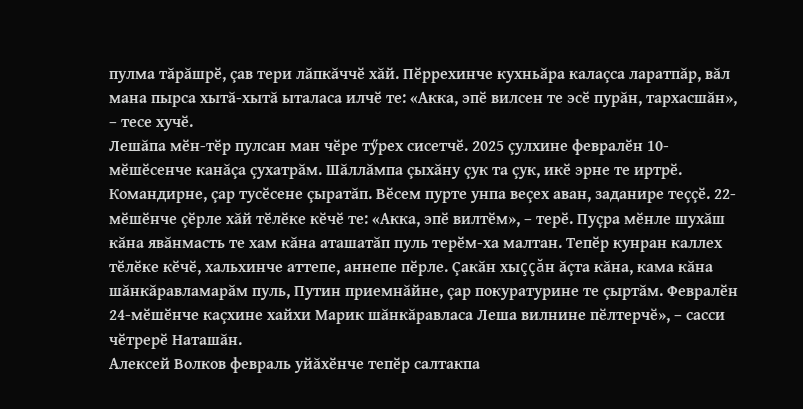пулма тăрăшрӗ, çав тери лăпкăччӗ хăй. Пӗррехинче кухньăра калаçса ларатпăр, вăл мана пырса хытă-хытă ыталаса илчӗ те: «Акка, эпӗ вилсен те эсӗ пурăн, тархасшăн», – тесе хучӗ.
Лешăпа мӗн-тӗр пулсан ман чӗре тӳрех сисетчӗ. 2025 çулхине февралӗн 10-мӗшӗсенче канăçа çухатрăм. Шăллăмпа çыхăну çук та çук, икӗ эрне те иртрӗ. Командирне, çар тусӗсене çыратăп. Вӗсем пурте унпа веçех аван, заданире теççӗ. 22-мӗшӗнче çӗрле хăй тӗлӗке кӗчӗ те: «Акка, эпӗ вилтӗм», – терӗ. Пуçра мӗнле шухăш кăна явăнмасть те хам кăна аташатăп пуль терӗм-ха малтан. Тепӗр кунран каллех тӗлӗке кӗчӗ, хальхинче аттепе, аннепе пӗрле. Çакăн хыççăн ăçта кăна, кама кăна шăнкăравламарăм пуль, Путин приемнăйне, çар покуратурине те çыртăм. Февралӗн 24-мӗшӗнче каçхине хайхи Марик шăнкăравласа Леша вилнине пӗлтерчӗ», – сасси чӗтрерӗ Наташăн.
Алексей Волков февраль уйăхӗнче тепӗр салтакпа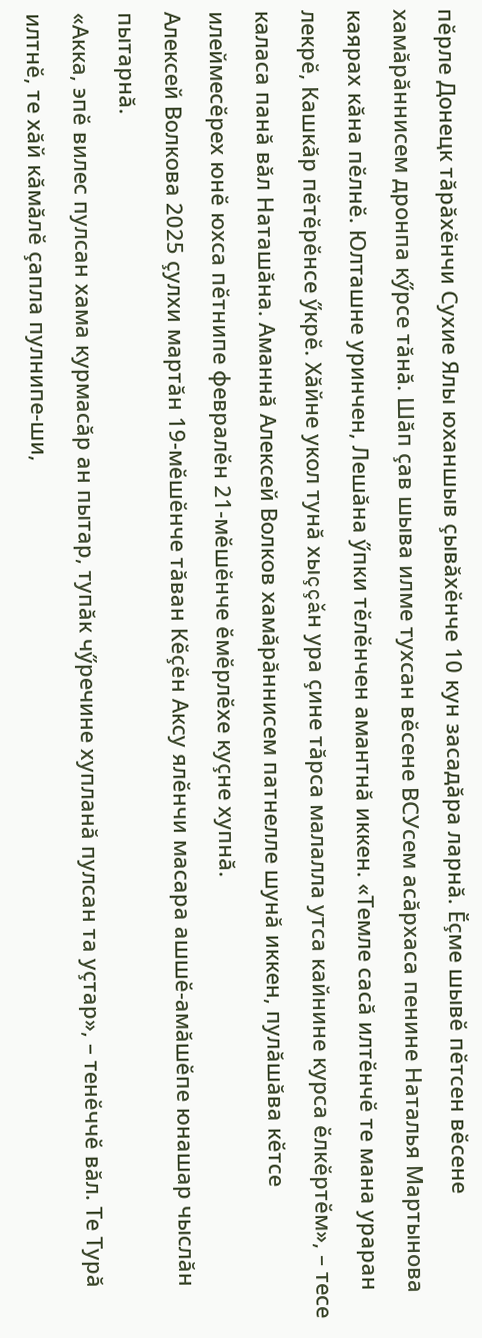пӗрле Донецк тăрăхӗнчи Сухие Ялы юханшыв çывăхӗнче 10 кун засадăра ларнă. Ӗçме шывӗ пӗтсен вӗсене хамăрăннисем дронпа кӳрсе тăнă. Шăп çав шыва илме тухсан вӗсене ВСУсем асăрхаса пенине Наталья Мартынова каярах кăна пӗлнӗ. Юлташне уринчен, Лешăна ӳпки тӗлӗнчен амантнă иккен. «Темле сасă илтӗнчӗ те мана ураран лекрӗ, Кашкăр пӗтӗрӗнсе ӳкрӗ. Хăйне укол тунă хыççăн ура çине тăрса малалла утса кайнине курса ӗлкӗртӗм», – тесе каласа панă вăл Наташăна. Аманнă Алексей Волков хамăрăннисем патнелле шунă иккен, пулăшăва кӗтсе илеймесӗрех юнӗ юхса пӗтнипе февралӗн 21-мӗшӗнче ӗмӗрлӗхе куçне хупнă.
Алексей Волкова 2025 çулхи мартăн 19-мӗшӗнче тăван Кӗçӗн Аксу ялӗнчи масара ашшӗ-амăшӗпе юнашар чыслăн пытарнă.
«Акка, эпӗ вилес пулсан хама курмасăр ан пытар, тупăк чӳречине хупланă пулсан та уçтар», – тенӗччӗ вăл. Те Турă илтнӗ, те хăй кăмăлӗ çапла пулнипе-ши,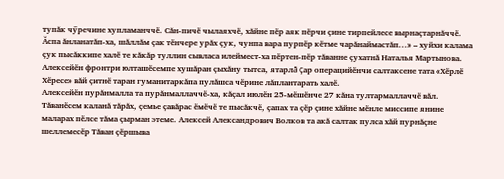тупăк чӳречине хупламанччӗ. Сăн-пичӗ чылаяхчӗ, хăйне пӗр аяк пӗрчи çине тирпейлесе вырнаçтарнăччӗ. Ăспа ăнланатăп-ха, шăллăм çак тӗнчере урăх çук, чунпа вара пурпӗр кӗтме чарăнаймастăп...» – хуйхи калама çук пысăккипе халӗ те кăкăр туллин сывласа илеймест-ха пӗртен-пӗр тăванне çухатнă Наталья Мартынова. Алексейӗн фронтри юлташӗсемпе хушăран çыхăну тытса, ятарлă çар операцийӗнчи салтаксене тата «Хӗрлӗ Хӗресе» вăй çитнӗ таран гуманитаркăпа пулăшса чӗрине лăплантарать халӗ.
Алексейӗн пурăнмалла та пурăнмаллаччӗ-ха, кăçал июлӗн 25-мӗшӗнче 27 кăна тултармаллаччӗ вăл. Тăванӗсем каланă тăрăх, çемье çавăрас ӗмӗчӗ те пысăкчӗ, çапах та çӗр çине хăйне мӗнле миссипе янине маларах пӗлсе тăма çырман этеме. Алексей Александрович Волков та акă салтак пулса хăй пурнăçне шеллемесӗр Тăван çӗршыва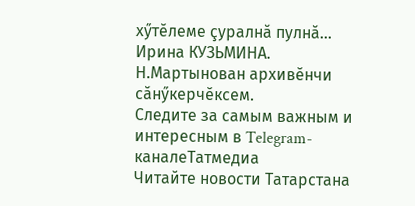хӳтӗлеме çуралнă пулнă...
Ирина КУЗЬМИНА.
Н.Мартынован архивӗнчи сăнӳкерчӗксем.
Следите за самым важным и интересным в Telegram-каналеТатмедиа
Читайте новости Татарстана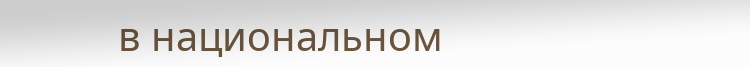в национальном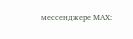мессенджере MАХ: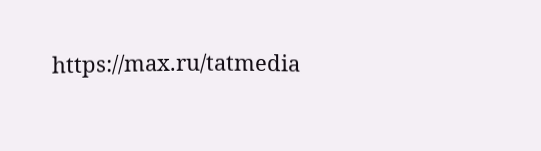https://max.ru/tatmedia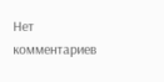Нет комментариев